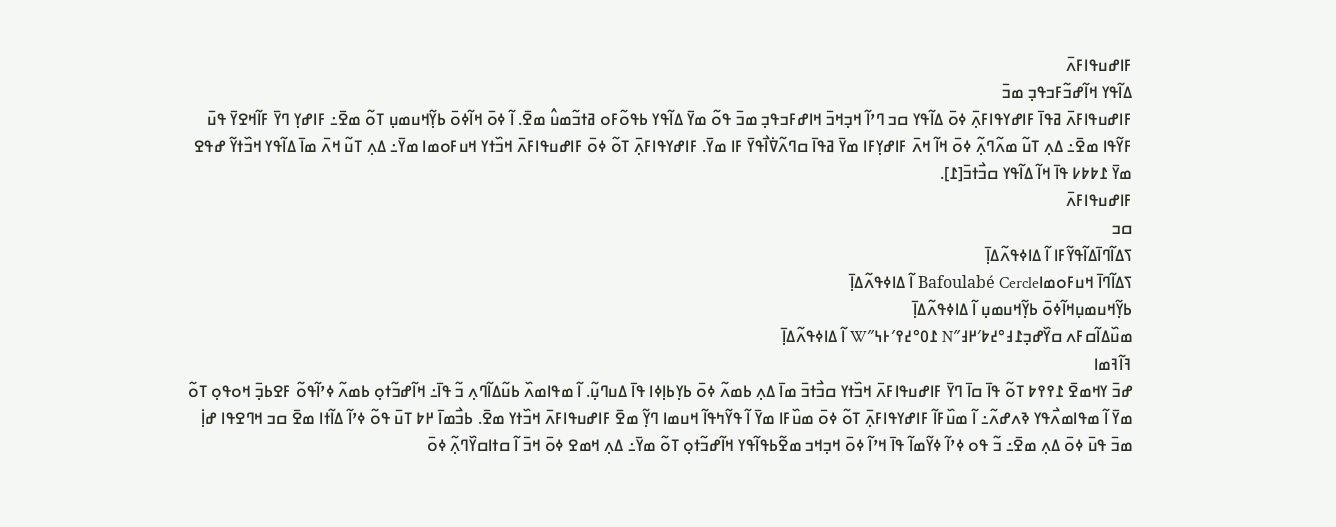ߓߊߝߎߟߊߓߍ߫
ߡߊ߬ߟߌ ߞߊ߬ߝߏ߬ߓߏߟߏ߲ ߘߏ߫
ߓߊߝߎߟߊߓߍ߫ ߥߟߊ߫ ߓߊߝߌߟߊߓߍ߲߫ ߦߋ߫ ߡߊ߬ߟߌ ߛߏ ߣߴߊ߬ ߞߏ߲ߞߏ߫ ߞߊߝߓߏߟߏ߲ ߘߏ߫ ߟߋ߬ ߘߌ߫ ߡߊ߬ߟߌ ߕߟߋ߬ߓߋ ߥߙߏ߬ߘߎ߮ ߘߐ߫. ߊ߬ ߦߋ߫ ߞߊ߬ߦߋ߫ ߕߌ߲߬ߞߎߘߎ߲ ߠߋ߬ ߘߐ߫߸ ߓߊߝߌ߲ ߣߌ߫ ߓߊ߬ߞߐߌ߫ ߟߎ߫ ߓߌ߬ߟߊ ߘߐ߫߸ ߡߍ߲ ߠߎ߬ ߘߍ߬ߣߍ߲߬ ߦߋ߫ ߞߊ߬ ߞߍ߫ ߓߊߝߌ߲ߓߊ ߘߌ߫ ߥߟߊ߫ ߛߣߍ߬ߜ߭ߊ߯ߟߌ߫ ߓߊ ߘߌ߫. ߓߊߝߌߟߊߓߍ߲߫ ߠߋ߬ ߦߋ߫ ߓߊߝߎߟߊߓߍ߫ ߞߏ߰ߙߌ ߞߎߓߋߘߊ ߘߌ߫߸ ߡߍ߲ ߠߎ߬ ߞߍ߫ ߘߊ߫ ߡߊ߬ߟߌ ߞߏ߰ߙߌ߬ ߝߟߐ ߘߌ߫ ߁߈߈߇ ߟߊ߫ ߞߊ߬ ߡߊ߬ߟߌ ߛߏ߯ߙߏ߫[߁].
ߓߊߝߎߟߊߓߍ߫
ߛߏ
ߖߡߊ߬ߣߊ߫ߡߊ߬ߟߌ߬ߓߊ ߊ߬ ߡߊߦߟߍ߬ߡߊ߲߫
ߖߡߊ߬ߣߊ߫ ߞߎߓߋߘߊBafoulabé Cercle ߊ߬ ߡߊߦߟߍ߬ߡߊ߲߫
ߕߌ߲߬ߞߎߘߎ߲ߞߊ߬ߦߋ߫ ߕߌ߲߬ߞߎߘߎ߲ ߊ߬ ߡߊߦߟߍ߬ߡߊ߲߫
ߘߎ߰ߡߊ߬ߛߓߍ ߛߌ߰ߝߏ߲߁߃°߄߈′߂߃″N ߁߀°߄߉′߅߆″W ߊ߬ ߡߊߦߟߍ߬ߡߊ߲߫
ߔߊ߬ߔߘߊ
ߝߏ߫ ߌߞߘߐ߫ ߁߉߉߈ ߠߋ߬ ߟߊ߫ ߛߊ߫ ߣߌ߫ ߓߊߝߎߟߊߓߍ߫ ߞߏ߰ߙߌ ߛߏ߯ߙߏ߫ ߘߊ߫ ߡߍ߲ ߕߘߍ߬ ߦߋ߫ ߕߌ߲ߕߊ߲ߦߊ ߟߊ߫ ߡߎߣߎ߲߬. ߊ߬ ߘߟߊߘߍ߰ ߕߎ߬ߡߊ߬ߣߍ߲ ߏ߬ ߟߊ߫߸ ߞߊ߬ߝߏ߬ߙߋ߲ ߕߘߍ߬ ߦߴߊ߬ߟߋ߬ ߓߐߕߏ߲߫ ߞߋߟߋ߲ ߠߋ߬ ߘߌ߫ ߊ߬ ߘߟߊߘߍ߯ߟߌ ߢߍߝߍ߬߸ ߊ߬ ߘߎ߰ߓߊ߬ ߓߊߝߌߟߊߓߍ߲߫ ߠߋ߬ ߦߋ߫ ߘߎ߰ߓߊ ߘߌ߫ ߊ߬ ߟߌ߬ߤߟߊ߬ ߞߎߘߊ ߣߌ߲߬ ߘߐ߫ ߓߊߝߎߟߊߓߍ߫ ߞߏ߰ߙߌ ߘߐ߫. ߕߏ߯ߘߊ߫ ߂߈ ߠߎ߫ ߟߋ߬ ߦߴߊ߬ ߡߊ߬ߙߊ ߘߐ߫ ߛߏ ߞߣߐߟߊ ߝߊ߲߭ ߘߏ߫ ߟߎ߫ ߦߋ߫ ߡߍ߲ ߘߐ߫߸ ߏ߬ ߟߋ ߦߴߊ߬ ߦߌ߬ߘߊ߬ ߟߊ߫ ߞߴߊ߬ ߦߋ߫ ߞߏ߲ߞߏ ߘߐ߬ߕߟߊ߬ߟߌ ߞߊ߬ߝߏ߬ߙߋ߲ ߠߋ߬ ߘߌ߫߸ ߡߍ߲ ߞߘߐ ߦߋ߫ ߞߏ߫ ߊ߬ ߛߙߊߛߌ߰ߣߍ߲߬ ߦߋ߫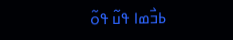ߕߏ߯ߘߊ ߟߎ߬ ߟߋ߬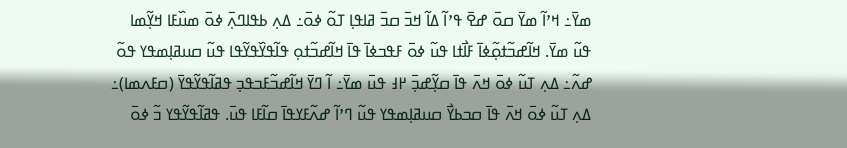ߘߌ߫߸ ߞߴߊ߬ ߘߌ߫ ߛߋ߫ ߝߐ߫ ߟߴߊ߬ ߡߊ߬ ߞߏ߫ ߛߏ߫ ߥߊߟߊ߲ ߠߋ߬ ߦߋ߫߸ ߡߍ߲ ߕߟߊߣߍ߲߫ ߦߋ߫ ߘߎ߰ߓߊ ߞߌ߲߬ߘߊ ߟߎ߬ ߘߌ߫. ߞߊ߬ߝߏ߬ߙߋ߲߬ߦߊ߫ ߓߊ߯ߙߊ ߟߎ߬ ߦߋ߫ ߓߟߏߦߊ߫ ߟߊ߫ ߞߊ߬ߝߏ߬ߙߋ߲ ߟߊ߬ߟߌ߰ߟߌ߬ߟߊ ߟߎ߬ ߛߎߥߊ߲ߘߟߌ ߟߋ߬ ߝߍ߬߸ ߡߍ߲ ߠߎ߬ ߦߋ߫ ߞߍ߫ ߟߊ߫ ߛߌ߲߬ߝߏ߲߫ ߂߃ ߟߎ߫ ߘߌ߫߸ ߊ߬ ߣߌ߫ ߞߊ߬ߝߏ߬ߓߏߟߏ߲ ߟߥߊ߬ߟߌ߬ߟߌ߫ (ߛߓߍߘߊ)߸ ߡߍ߲ ߠߎ߬ ߦߋ߫ ߞߍ߫ ߟߊ߫ ߛߏߕߌ߯ ߛߎߥߊ߲ߘߟߌ ߟߎ߬ ߣߴߊ߬ ߝߍ߬ߓߌߟߊ߫ ߛߊ߬ߓߊ ߟߎ߫. ߟߥߊ߬ߟߌ߬ߟߌ ߏ߬ ߦߋ߫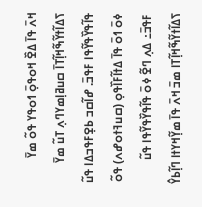ߞߍ߫ ߟߊ߫ ߡߐ߰ ߞߋߟߋ߲߫ ߗߋߟߌ ߟߋ߬ ߘߌ߫ ߖߡߊ߬ߙߌ߬ߒ߬ߞߊ߲߬ߠߊ߫ ߛߎߥߊ߲ߘߌߣߍ߲ ߠߎ߬ ߘߌ߫ ߟߊ߬ߟߌ߰ߟߌ߬ߟߊ ߓߟߏ߫. ߝߊ߬ߛߏ ߕߐ߲ߓߟߏߡߊ ߟߎ߬ ߦߋ߫ ߗߋ߫ ߟߊ߫ ߡߙߊ߬ߓߊ߰ߟߋ߲ (ߛߎߔߙߋߝߍ) ߟߋ߬ ߓߟߏ߫߸ ߡߍ߲ ߣߐ߬ ߦߋ߫ ߟߊ߬ߟߌ߰ߟߌ߬ߟߊ ߟߎ߬ ߖߡߊ߬ߙߌ߬ߒ߬ߞߊ߲߬ߠߊ ߘߏ߫ ߞߍ߫ ߟߊ߫ ߘߌ߲߬ߞߌߙߊ ߣߊ߲߬ߕߌ߮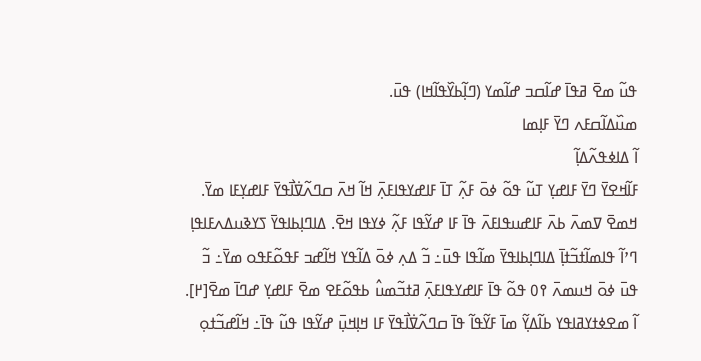ߟߎ߬ ߘߐ߫ ߥߟߊ߫ ߝߊ߬ߛߏ ߝߊ߬ߘߌ (ߣߊ߲߬ߕߌ߰ߟߊ߬ߞߊ) ߟߎ߫.
ߘߎ߰ߡߊ߬ߛߓߍ ߣߌ߫ ߓߊ߲ߘߊ
ߊ߬ ߡߊߦߟߍ߬ߡߊ߲߬
ߓߊ߬ߞߐߌ߫ ߣߌ߫ ߓߊߝߌ߲ ߠߎ߬ ߟߋ߬ ߦߋ߫ ߓߍ߲߬ ߠߊ߫ ߓߊߝߌߟߊߓߍ߲߫ ߞߊ߬ ߞߍ߫ ߛߣߍ߬ߜ߭ߊ߯ߟߌ߫ ߓߊߝߌ߲ߓߊ ߘߌ߫. ߞߘߐ߫ ߜߘߍ߫ ߕߍ߫ ߓߊߝߎߟߊߓߍ߫ ߟߊ߫ ߓߊ ߝߌ߬ߟߊ ߓߍ߲߬ ߦߌߟߊ ߞߐ߫. ߡߊߣߊ߲ߕߊߟߌ߫ ߖߌߢߎߡߍߓߊߟߊ߲ ߣߴߊ߬ ߟߊߘߊ߬ߙߏ߬ߙߊ߲߫ ߡߊߣߊ߲ߕߊߟߌ߫ ߘߊ߬ߟߊ ߟߎ߫߸ ߏ߬ ߡߍ߲ ߦߋ߫ ߡߊ߬ߟߌ ߞߊ߬ߝߏ ߓߟߋ߬ߓߟߋ ߘߌ߫߸ ߏ߬ ߟߎ߫ ߦߋ߫ ߞߎߘߍ߫ ߉߀ ߟߋ߬ ߟߊ߫ ߓߊߝߌߟߊߓߍ߲߫ ߥߙߏ߬ߘߎ߮ ߕߟߋ߬ߓߐ ߘߐ߫ ߓߊߝߌ߲ ߝߣߊ߫ ߘߐ߫[߂].
ߊ߬ ߘߐߦߙߌߥߊߟߌ ߕߊ߬ߡߌ߲߬ ߘߊ߫ ߓߌ߬ߟߊ߬ ߟߊ߫ ߛߣߍ߬ߜ߭ߊ߯ߟߌ߫ ߓߊ ߞߊ߲ߞߎ߲߫ ߝߌ߬ߟߊ ߟߎ߬ ߟߊ߫߸ ߞߊ߬ߝߏ߬ߙߋ߲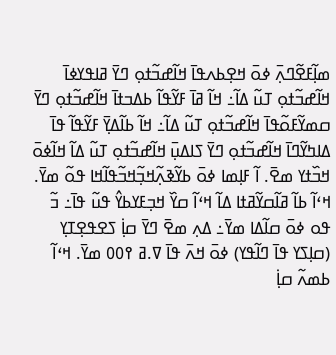ߘߊ߲߬ߓߐ߬ߣߍ߲߫ ߦߋ߫ ߞߐ߲ߕߍߟߊ߫ ߞߊ߬ߝߏ߬ߙߋ߲ ߣߌ߫ ߥߊߟߌߦߊ߫ ߞߊ߬ߝߏ߬ߙߋ߲ ߠߎ߬ ߡߊ߬߸ ߞߊ߬ ߥߊ߫ ߓߌ߬ߟߊ߬ ߕߡߏߙߊ߫ ߞߊ߬ߝߏ߬ߙߋ߲ ߣߌ߫ ߛߘߌ߬ߓߋ߬ߟߊ߫ ߞߊ߬ߝߏ߬ߙߋ߲ ߠߎ߬ ߡߊ߬߸ ߞߊ߬ ߕߊ߬ߡߌ߲߫ ߓߌ߬ߟߊ߬ ߟߊ߫ ߡߊߤߌ߬ߣߊ߫ ߞߊ߬ߝߏ߬ߙߋ߲ ߣߌ߫ ߖߊߡߎ߲߫ ߞߊ߬ߝߏ߬ߙߋ߲ ߠߎ߬ ߡߊ߬ ߞߊ߬ߦߋ߫ ߞߏ߰ߙߌ ߘߐ߫. ߊ߬ ߓߊ߲ߘߊ ߦߋ߫ ߕߌ߬ߢߍ߲߬ߞߏ߲߬ߞߏ߬ߟߊ߬ߞߊ ߟߋ߬ ߘߌ߫. ߞߵߊ߬ ߕߊ߬ ߥߊ߬ߛߌ߬ߥߙߊ ߡߊ߬ ߞߵߊ߬ ߛߌ߰ ߞߏ߲ߓߌߕߌ߮ ߟߎ߬ ߟߊ߫߸ ߏ߬ ߟߋ ߦߋ߫ ߛߊ߬ߡߊ ߘߌ߫߸ ߡߍ߲ ߘߐ߫ ߣߌ߫ ߛߊ߲߭ ߖߐߟߐ߲ߠߌ߲ (ߛߊ߲ߖߌ ߟߊ߫ ߣߊ߬ߟߌ) ߦߋ߫ ߞߍ߫ ߟߊ߫ ߜ.ߥ ߉߀߀ ߘߌ߫. ߞߵߊ߬ ߕߘߍ߬ ߛߊ߲߭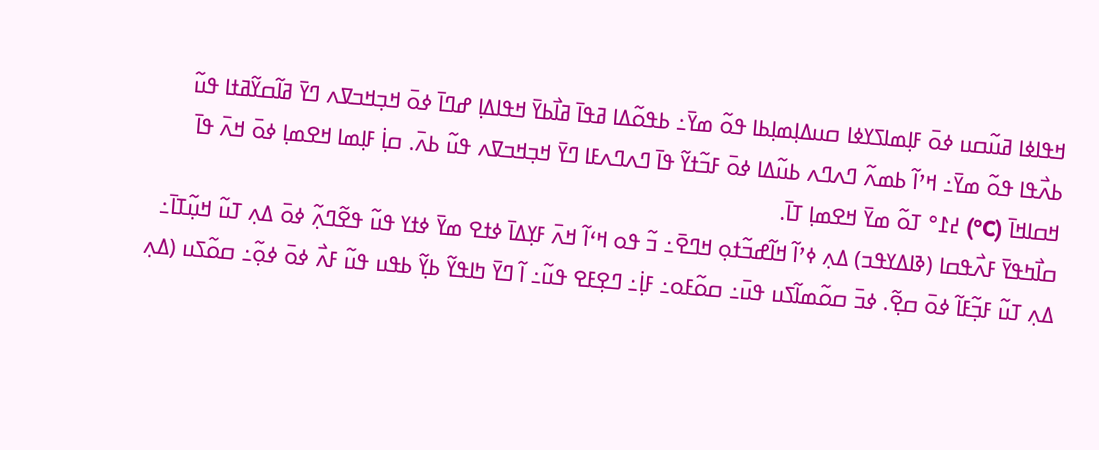ߞߟߊߦߊ ߥߎ߬ߛߎ ߦߋ߫ ߓߊ߲ߘߊߖߌߦߊ ߛߎߡߊ߲ߘߊ߲ߕߊ ߟߋ߬ ߘߌ߫߸ ߕߟߋ߬ߡߊ ߥߟߊ߫ ߥߊ߯ߕߌ߫ ߞߟߊߡߊ߲ ߝߣߊ߫ ߦߋ߫ ߞߏ߲ߞߏߜߍ ߣߌ߫ ߥߊ߬ߛߌ߬ߥߙߊ ߟߎ߬ ߕߍ߯ߟߊ ߟߋ߬ ߘߌ߫߸ ߞߴߊ߬ ߕߘߍ߬ ߣߍߣߍ ߕߎ߬ߡߊ ߦߋ߫ ߓߏ߬ߙߌ߬ ߟߊ߫ ߣߍߣߍߓߊ ߣߌ߫ ߞߏ߲ߞߏߜߍ ߟߎ߬ ߕߍ߫. ߛߊ߲߭ ߓߊ߲ߘߊ ߞߐߘߊ߲ ߦߋ߫ ߞߍ߫ ߟߊ߫ ߞߛߊߞߊ߫ (C°) ߄߁° ߠߋ߬ ߘߌ߫ ߞߐߘߊ߲ ߠߊ߫.
ߛߊ߯ߤߟߌ߫ ߓߍ߯ߟߛߊ (ߢߊߡߌߟߏ) ߡߍ߲ ߦߴߊ߬ ߞߊ߬ߝߏ߬ߙߋ߲ ߞߣߐ߫߸ ߏ߬ ߟߋ ߞߵߊ߬ ߞߍ߫ ߓߌ߲ߡߊ߫ ߦߙߐ ߘߌ߫ ߦߙߌ ߟߎ߬ ߟߐ߬ߣߍ߲߬ ߦߋ߫ ߡߍ߲ ߠߎ߬ ߞߎ߲߬ߠߊ߫߸ ߡߍ߲ ߠߎ߬ ߓߏ߲߬ߓߊ߬ ߦߋ߫ ߛߐ߲߬. ߦߏ߫ ߛߋ߬ߘߊ߬ߖߎ ߟߎ߫߸ ߛߋ߬ߓߋ߸ ߓߊ߲߭߸ ߣߐ߲ߓߐ ߟߎ߬߸ ߊ߬ ߣߌ߫ ߤߊߟߌ߬ ߕߌ߲߬ ߕߟߎ ߟߎ߬ ߓߍ߯ ߦߋ߫ ߦߋ߲߬߸ ߛߋ߬ߖߎ (ߡߍ߲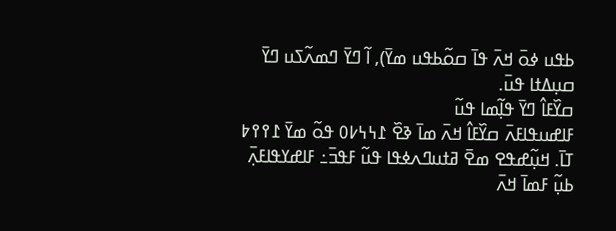ߕߟߎ ߦߋ߫ ߞߍ߫ ߟߊ߫ ߛߋ߬ߕߟߎ ߘߌ߫), ߊ߬ ߣߌ߫ ߣߘߍ߬ߖߎ ߣߌ߫ ߛߎ߲ߡߙߊ ߟߎ߫.
ߛߌ߰ߓߊ߮ ߣߌ߫ ߟߊ߲߬ߘߊ ߟߎ߬
ߓߊߝߎߟߊߓߍ߫ ߛߌ߰ߓߊ߮ ߞߍ߫ ߘߊ߫ ߢߐ߰ ߁߆߆߇߀ ߟߋ߬ ߘߌ߫ ߁߉߉߈ ߠߊ߫. ߞߎ߲߬ߝߟߐ ߘߐ߫ ߥߙߎߣߍߦߟߊ ߟߎ߬ ߓߟߏ߫߸ ߓߊߝߌߟߊߓߍ߲߫ ߕߎ߲߬ ߓߘߊ߫ ߞߍ߫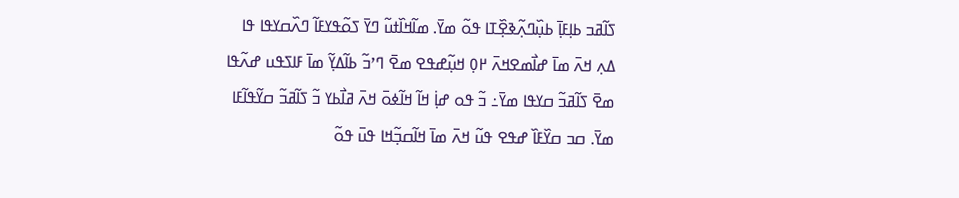ߖߊ߬ߥߏ ߕߊ߲ߓߊ߲߫ ߕߎ߲߰ߣߍ߲߬ߢߐ߲߰ߠߊ ߟߋ߬ ߘߌ߫. ߘߊ߬ߞߊ߰ߙߎ߬ ߣߌ߫ ߖߋ߬ߟߌߓߊ߬ ߣߍ߰ߛߌߟߊ ߟߊ ߡߍ߲ ߞߍ߫ ߘߊ߫ ߝߊ߯ߘߐߞߍ߫ ߂߀߲ ߞߎ߲߬ߝߟߐ ߘߐ߫ ߣߴߏ߬ ߕߊ߬ߡߌ߲߬ ߘߊ߫ ߓߊߖߟߎ ߝߍ߬ߟߊ ߘߐ߫ ߖߊ߬ߥߏ߬ ߛߌߟߊ ߘߌ߫߸ ߏ߬ ߟߋ ߝߊ߲߭ ߞߊ߬ ߞߊ߬ߦߋ߫ ߞߍ߫ ߥߊ߯ߕߌ ߏ߬ ߖߊ߬ߥߏ߬ ߛߌ߬ߟߊ߬ߓߊ ߘߌ߫. ߛߏ ߛߌ߰ߓߊ߰ ߝߟߐ ߟߎ߬ ߞߍ߫ ߘߊ߫ ߞߊ߬ߛߏ߲߬ߞߊ ߟߎ߫ ߟߋ߬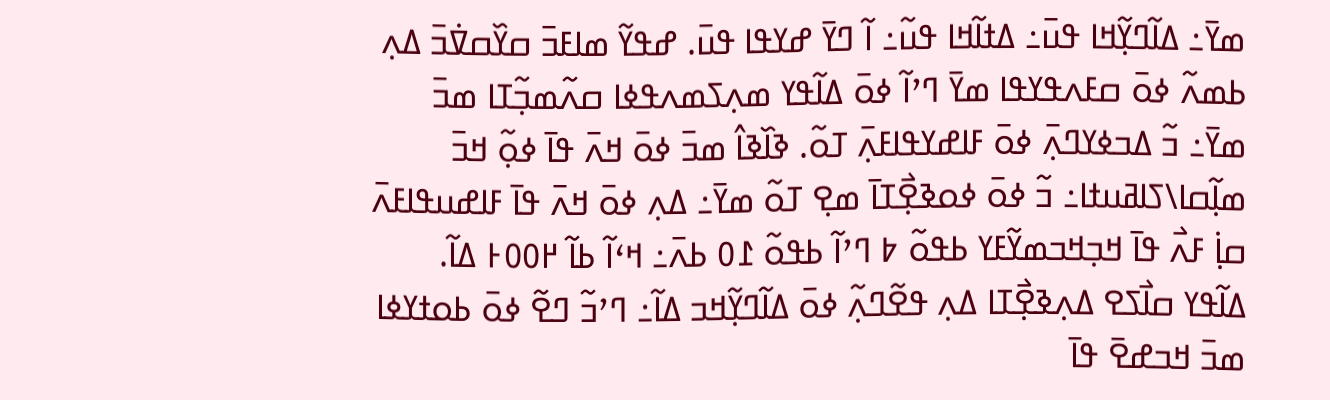ߘߌ߫߸ ߡߊ߬ߣߌ߲߬ߞߊ ߟߎ߫߸ ߡߙߊ߬ߞߊ ߟߎ߬߸ ߊ߬ ߣߌ߫ ߝߌߟߊ ߟߎ߫. ߝߟߌ߬ ߘߊߓߏ߫ ߛߌ߰ߛߜ߭ߏ߫ ߡߍ߲ ߕߘߍ߬ ߦߋ߫ ߛߓߍߟߌߟߊ ߘߌ߫ ߣߴߊ߬ ߦߋ߫ ߡߊ߬ߟߌ ߘߍ߲ߖߘߍߟߦߊ ߛߍ߬ߘߏ߲߬ߠߊ ߘߏ߫ ߘߌ߫߸ ߏ߬ ߡߏߦߌߣߍ߲߫ ߦߋ߫ ߓߊߝߌߟߊߓߍ߲߫ ߠߋ߬. ߢߊ߰ߢߊ߮ ߘߏ߫ ߦߋ߫ ߞߍ߫ ߟߊ߫ ߦߋ߲߬ ߞߏ߫ ߘߊ߲߬ߛߊ\ߖߊߥߎߙߊ߸ ߏ߬ ߦߋ߫ ߦߋߢߐ߲߯ߠߊ߫ ߘߐ߲ ߠߋ߬ ߘߌ߫߸ ߡߍ߲ ߦߋ߫ ߞߍ߫ ߟߊ߫ ߓߊߝߎߟߊߓߍ߫ ߛߊ߲߭ ߓߍ߯ ߟߊ߫ ߞߏ߲ߞߏߘߌ߬ߓߌ ߕߟߋ߬ ߈ ߣߴߊ߬ ߕߟߋ߬ ߁߀ ߕߍ߫߸ ߞߵߊ߬ ߕߊ߬ ߂߀߀߅ ߡߊ߬.
ߡߊ߬ߟߌ ߛߊ߯ߖߐ ߡߍ߲ߢߐ߲߯ߠߊ ߡߍ߲ ߟߐ߬ߣߍ߲߬ ߦߋ߫ ߡߊ߬ߣߌ߲߬ߞߏ ߡߊ߬߸ ߣߴߏ߬ ߣߐ߬ ߦߋ߫ ߕߋߙߌߦߊ ߘߏ߫ ߞߏߝߐ߫ ߟߊ߫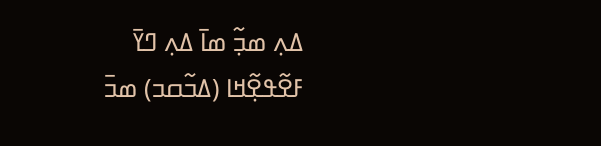ߡߍ߲ ߘߏ߲߬ ߘߊ߫ ߡߍ߲ ߣߌ߫ ߓߐ߬ߟߐ߲߬ߞߊ (ߡߏ߬ߛߏ) ߘߏ߫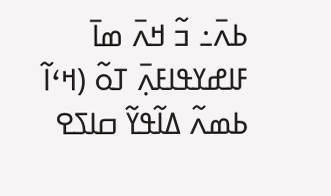ߕߍ߫߸ ߏ߬ ߞߍ߫ ߘߊ߫ ߓߊߝߌߟߊߓߍ߲߫ ߠߋ߬ (ߞߵߊ߬ ߕߘߍ߬ ߡߊ߬ߟߌ߬ ߛߊߖߐ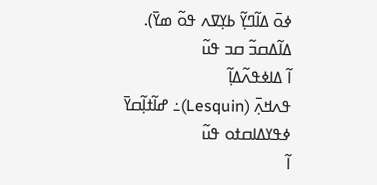ߦߋ߫ ߡߊ߬ߣߌ߲߬ ߕߌ߲ߜߍ ߟߋ߬ ߘߌ߫).
ߡߊ߬ߡߛߏ߬ ߛߏ ߟߎ߬
ߊ߬ ߡߊߦߟߍ߬ߡߊ߲߬
ߟߍߞߍ߲߫ (Lesquin)߸ ߝߊ߬ߙߊ߲߬ߛߌ߫
ߦߟߌߡߊߛߙߋ ߟߎ߬
ߊ߬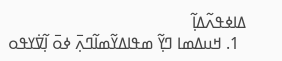ߡߊߦߟߍ߬ߡߊ߲߬
  1. ߞߎߡߘߊ ߣߌ߲߬ ߘߟߊߡߌ߬ߘߊ߬ߣߍ߲߫ ߦߋ߫ ߊ߲߬ߜ߭ߌߟߋ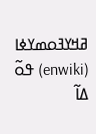ߥߞߌߔߋߘߌߦߊ (enwiki) ߟߋ߬ ߡߊ߬